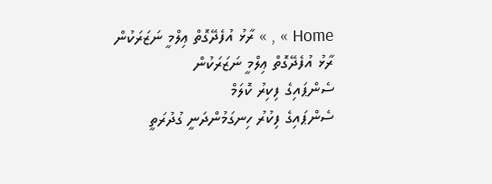Home » , » ރާޅު އުފެދޭގޮތް ޢިލްމީ ނަޒަރަކުން
ރާޅު އުފެދޭގޮތް ޢިލްމީ ނަޒަރަކުން
ސެންޕައިގެ ފިކިރު ކޮލަމް
ސެންޕައިގެ ފިކުރު ހިނގަމުންދަނީ ގުދުރަތީ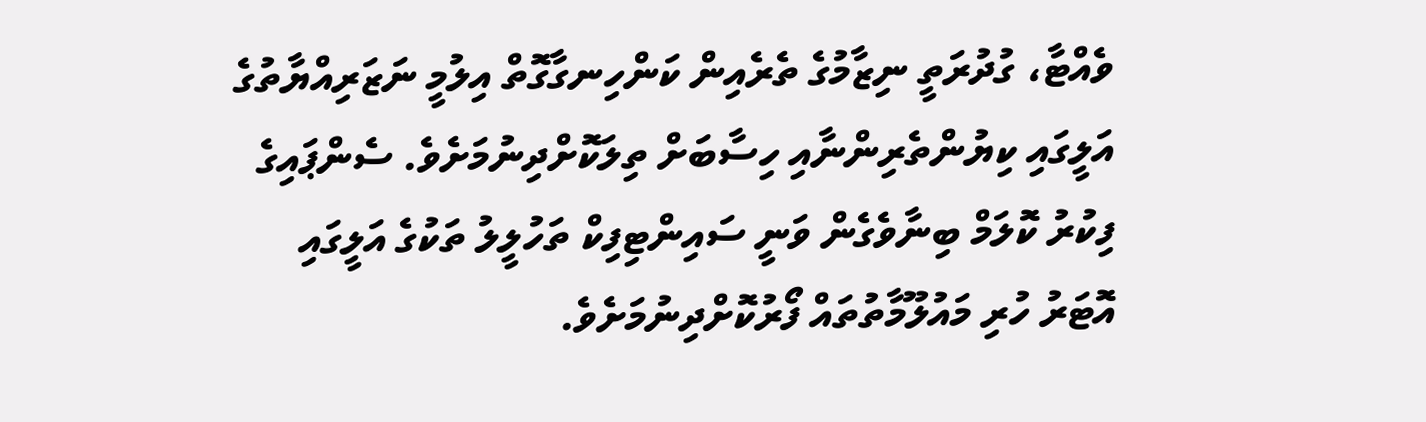ވެއްޓާ، ގުދުރަތީ ނިޒާމުގެ ތެރެއިން ކަންހިނގާގޮތް އިލުމީ ނަޒަރިއްޔާތުގެ އަލީގައި ކިޔުންތެރިންނާއި ހިސާބަށް ތިލަކޮށްދިނުމަށެވެ. ސެންޕައިގެ ފިކުރު ކޮލަމް ބިނާވެގެން ވަނީ ސައިންޓިފިކް ތަހުލީލު ތަކުގެ އަލީގައި އޮޓަރު ހުރި މައުލޫމާތުތައް ފޯރުކޮށްދިނުމަށެވެ.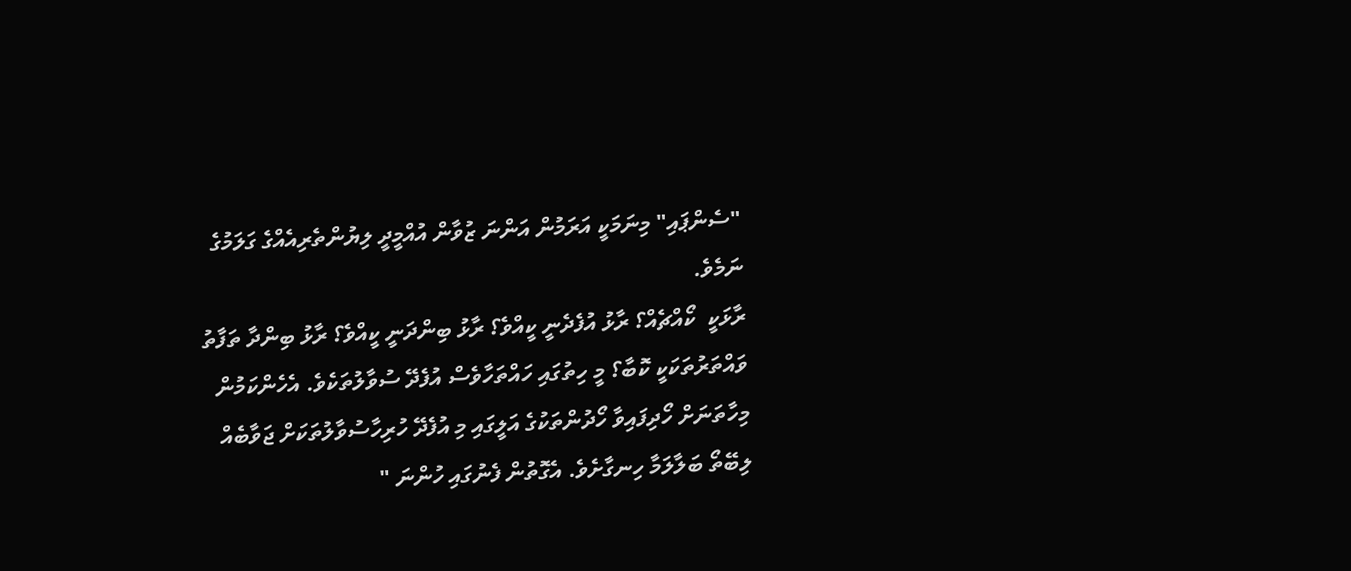"ސެންޕައި" މިނަމަކީ އަރަމުން އަންނަ ޒުވާން އުއްމީދީ ލިޔުންތެރިއެއްގެ ގަލަމުގެ ނަމެވެ.
ރާޅަކީ  ކޯއްޗެއް؟ ރާޅު އުފެދެނީ ކީއްވެ؟ ރާޅު ބިންދަނީ ކީއްވެ؟ ރާޅު ބިންދާ ތަފާތު ވައްތަރުތަކަކީ ކޮބާ؟ މީ ހިތުގައި ހައްތަހާވެސް އުފެދޭ ސުވާލުތަކެވެ. އެހެންކަމުން މިހާތަނަށް ހޯދިފައިވާ ހޯދުންތަކުގެ އަލީގައި މި އުފެދޭ ހުރިހާސުވާލުތަކަށް ޖަވާބެއް ލިބޭތޯ ބަލާލަމާ ހިނގާށެވެ. އެގޮތުން ފެނުގައި ހުންނަ "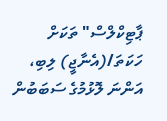ޕާޓިކްލްސް" ތަކަށް ހަކަތަ/(އެނާޖީ) ލިބި، އަންނަ ލޮޅުމުގެ ސަބަބުން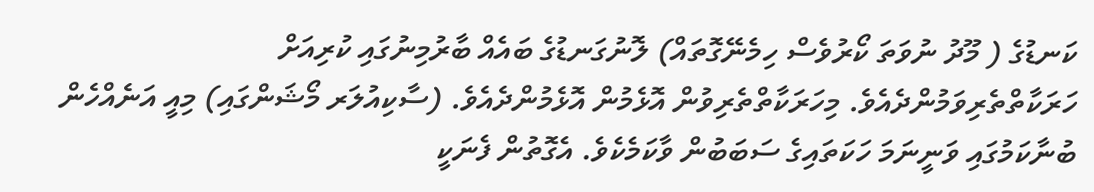ކަނޑުގެ ( މޫދު ނުވަތަ ކޯރުވެސް ހިމެނޭގޮތައް) ލޮނުގަނޑުގެ ބައެއް ބާރުމިނުގައި ކުރިއަށް ހަރަކާތްތެރިވަމުންދެއެވެ. މިހަރަކާތްތެރިވުން އޮޅެމުން އޮޅެމުންދެއެވެ. (ސާކިއުލަރ މޯޝަންގައި) މިއީ އަނެއްހެން ބުނާކަމުގައި ވަނީނަމަ ހަކަތައިގެ ސަބަބުން ވާކަމެކެވެ. އެގޮތުން ފެނަކީ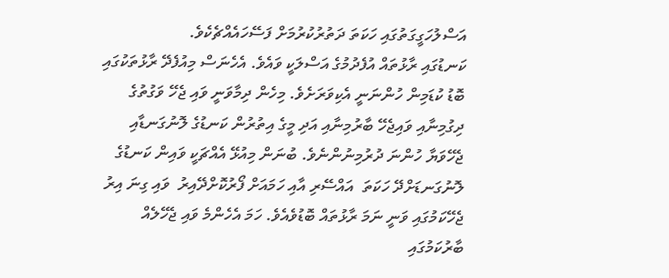އަސްލުހަގީގަތުގައި ހަކަތަ ދަތުރުކުރުމަށް ފަސޭހައެއްޗެކެވެ.
ކަނޑުގައި ރާޅުތައް އުފެދުމުގެ އަސްލަކީ ވައެވެ. އެހެނަސް މިއުފެދޭ ރާޅުތަކުގައި ބޮޑު ކުޑަމިން ހުންނަނީ އެކިވަރަށެވެ. މިހެން ދިމާވަނީ ވައި ޖެހޭ ވަގުތުގެ ދިގުމިނާއި ވައިޖެހޭ ބާރުމިނާއި އަދި މީގެ އިތުރުން ކަނޑުގެ ލޮނުގަނޑާއި ޖެހޭވަޔާ ހުންނަ ދުރުމިނުންނެވެ. ބުނަން މިއުޅޭ އެއްޗަކީ ވައިން ކަނޑުގެ ލޮނުގަނޑަށްދޭ ހަކަތަ  އައްސޭރި އާއި ހަމައަށް ފޯރުކޮށްދޭއިރު  ވައި ގިނަ އިރު ޖެހޭކަމުގައި ވަނީ ނަމަ ރާޅުތައް ބޮޑުވެއެވެ. ހަމަ އެހެންމެ ވައި ޖެހޭލެއް ބާރުކަމުގައި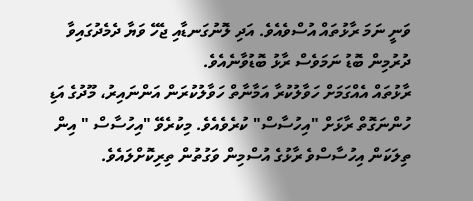ވަނީ ނަމަ ރާޅުތައް އުސްވެއެވެ. އަދި ލޮނުގަނޑާއި ޖެހޭ ވަޔާ ދެމެދުގައިވާ ދުރުމިން ބޮޑު ނަމަވެސް ރާޅު ބޮޑުވާނެއެވެ.
ރާޅުތައް އެއްގަމަށް ހަވާލުކުރާ އަމާނާތް ހަވާލުކުރަން އަންނައިރު، މޫދުގެ އަޑި ހުންނަގޮތް ރާޅަށް "އިހުސާސް" ކުރެވެއެވެ. މިކުރެވޭ "އިހުސާސް " އިން  ތިލަކަން އިހުސާސްވެ ރާޅުގެ އުސްމިން ވަގުތުން ތިރިކޮށްލައެވެ.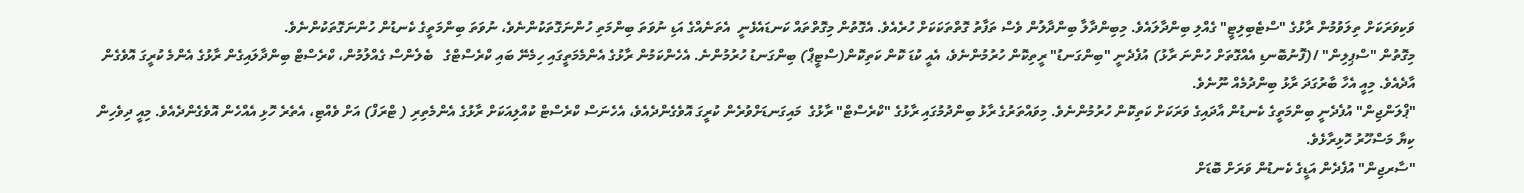ވަކިވަރަކަށް ތިލަވުމުން ރާޅުގެ "ސްޓެބިލިޓީ" ގެއްލި ބިންދާލައެވެ. މިބިންދާލާ ބިންދާލުން ވެސް ތަފާތު ގޮތްތަކަކަށް ހުރެއެވެ. އެގޮތުން މިގޮތްތައް ކަނޑައެޅެނީ  އެތަނެއްގެ އަޑި ނުވަތަ ބިންމަތި ހުންނަގޮތަކުންނެވެ، ނުވަތަ ބިންމަތީގެ ކެނޑުން ހުންނަގޮތަކުންނެވެ.
މިގޮތުން "ސްޕިލިން" /(ފޮނުބޮނޑި އެއްގޮތަށް ހުންނަ ރާޅު) އުފެދެނީ "ބިންގަނޑު" ރީތިކޮން ހުރުމުންނެވެ، އެއީ ކުޑަ ކޮން ކަތިކޮން(ސްޓީޕް) ބިންގަނޑު ހުރުމުންނެ. އެހެންކަމުން ރާޅުގެ އެންމެމަތީގައި ހިމެނޭ ބައި ކްރެސްޓްގެ   ބެލެންސް ގެއްލުމުން، ކްރެސްޓް ބިންދާލައިގެން ރާޅުގެ އެންމެ ކުރީގަ އޮވެގެން އާދެއެވެ. މިއީ އެހާ ބާރުގަދަ ރާޅު ބިންދުމެއް ނޫނެވެ.
"ޕްލަންޖިން" އުފެދެނީ ބިންމަތީގެ ކެނޑުން އާދައިގެ ވަރަކަށް ކަތިކޮން ހުރުމުންނެވެ. މިވައްތަރުގެ ރާޅު ބިންދުމުގައި ރާޅުގެ "ކްރެސްޓް" ރާޅުގެ  މައިގަނޑަށްވުރެން ކުރީގަ އޮވެގެންދެއެވެ، އެހެނަސް ކްރެސްޓް ކުއްލިއަކަށް ރާޅުގެ އެންމެތިރި ( ޓްރަފް) އަށް ވެއްޓި، އެތެރެ ހޮޅި އެއްހެން އޮވެގެންދެއެވެ. މިއީ ދިވެހިން ކިޔާ މަސްހޫރު ހޮޅިރާޅެވެ.
"ސާރޖިން" އުފެދެން އަޑީގެ ކެނޑުން ވަރަށް ބޮޑަށް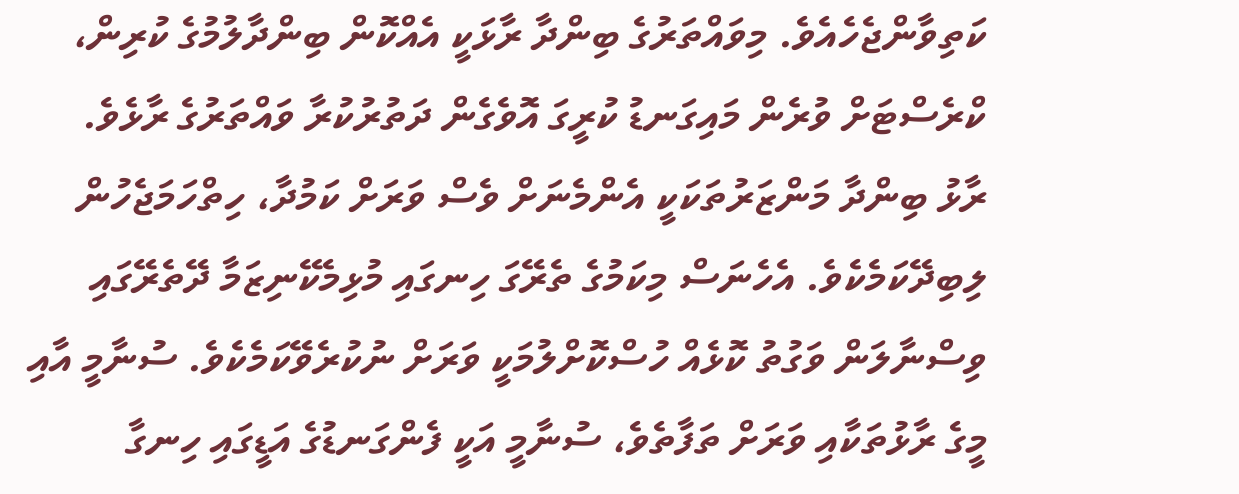ކަތިވާންޖެހެއެވެ. މިވައްތަރުގެ ބިންދާ ރާޅަކީ އެއްކޮން ބިންދާލުމުގެ ކުރިން، ކްރެސްޓަށް ވުރެން މައިގަނޑު ކުރީގަ އޮވެގެން ދަތުރުކުރާ ވައްތަރުގެ ރާޅެވެ.
ރާޅު ބިންދާ މަންޒަރުތަކަކީ އެންމެނަށް ވެސް ވަރަށް ކަމުދާ، ހިތްހަމަޖެހުން ލިބިދޭކަމެކެވެ. އެހެނަސް މިކަމުގެ ތެރޭގަ ހިނގައި މުޅިމެކޭނިޒަމާ ދޭތެރޭގައި ވިސްނާލަން ވަގުތު ކޮޅެއް ހުސްކޮށްލުމަކީ ވަރަށް ނުކުރެވޭކަމެކެވެ. ސުނާމީ އާއި މީގެ ރާޅުތަކާއި ވަރަށް ތަފާތެވެ، ސުނާމީ އަކީ ފެންގަނޑުގެ އަޑީގައި ހިނގާ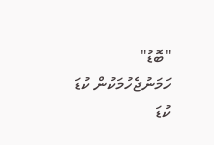"ބޮޑު" ހަމަނުޖެހުމަކުން ކުޑަ ކުޑަ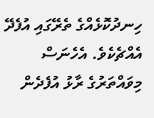ހިނދުކޮޅެއްގެ ތެރޭގައި އުފެދޭ އެއްޗެކެވެ. އެހެނަސް މިވައްތަރުގެ ރާޅު އުފެދެން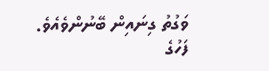ވަގުތު ގިނައިން ބޭނުންވެއެވެ.
ފަހުގެ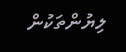ލިޔުންތަކުން